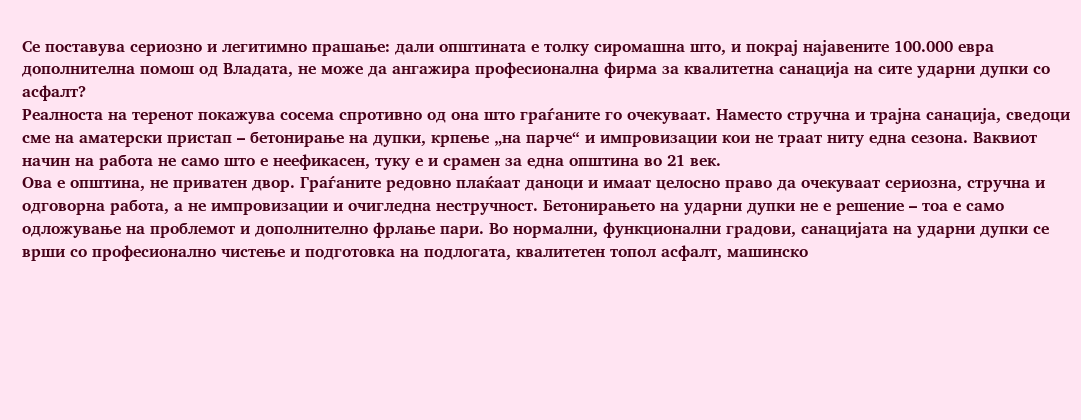Се поставува сериозно и легитимно прашање: дали општината е толку сиромашна што, и покрај најавените 100.000 евра дополнителна помош од Владата, не може да ангажира професионална фирма за квалитетна санација на сите ударни дупки со асфалт?
Реалноста на теренот покажува сосема спротивно од она што граѓаните го очекуваат. Наместо стручна и трајна санација, сведоци сме на амaтерски пристап – бетонирање на дупки, крпење „на парче“ и импровизации кои не траат ниту една сезона. Ваквиот начин на работа не само што е неефикасен, туку е и срамен за една општина во 21 век.
Ова е општина, не приватен двор. Граѓаните редовно плаќаат даноци и имаат целосно право да очекуваат сериозна, стручна и одговорна работа, а не импровизации и очигледна нестручност. Бетонирањето на ударни дупки не е решение – тоа е само одложување на проблемот и дополнително фрлање пари. Во нормални, функционални градови, санацијата на ударни дупки се врши со професионално чистење и подготовка на подлогата, квалитетен топол асфалт, машинско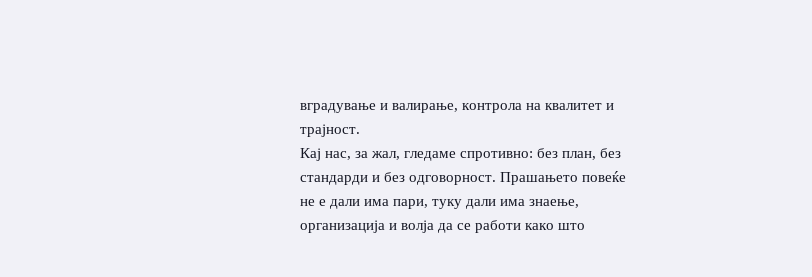вградување и валирање, контрола на квалитет и трајност.
Кај нас, за жал, гледаме спротивно: без план, без стандарди и без одговорност. Прашањето повеќе не е дали има пари, туку дали има знаење, организација и волја да се работи како што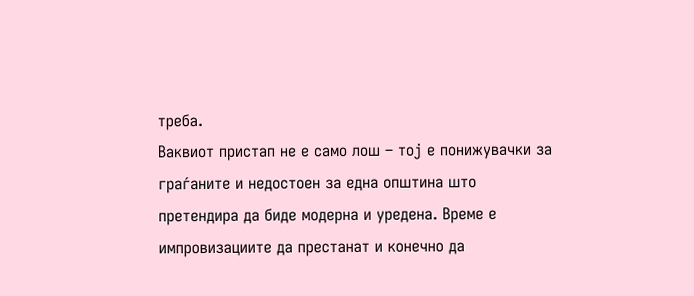треба.
Ваквиот пристап не е само лош – тој е понижувачки за граѓаните и недостоен за една општина што претендира да биде модерна и уредена. Време е импровизациите да престанат и конечно да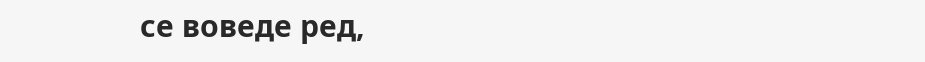се воведе ред,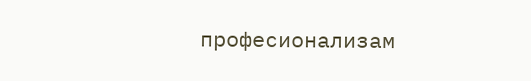професионализам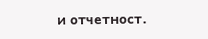и отчетност.